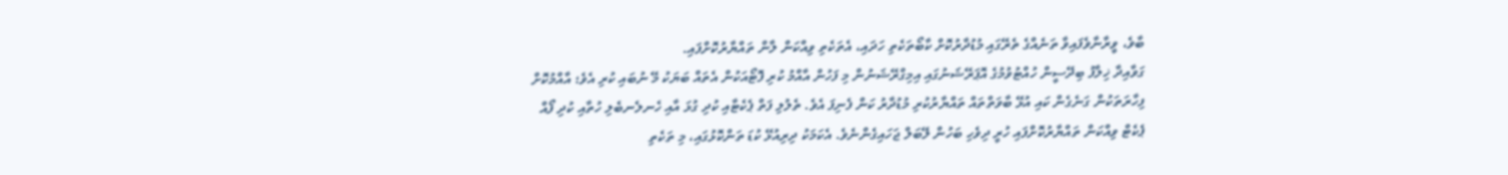ބާވެ، ވީރާނާވެފައިވާ ތަނެއްގެ ތެރޭގައި މުޑުދާރުކޮށް ކާބޯތަކެތި ހަދައި، އެތަކެތި ވިއްކަން ލާން ތައްޔާރުކޮށްފައި.
ގަވާއިދާ ޚިލާފު ބިދޭސީން ހުއްޓުވުމުގެ އޮޕަރޭޝަނުގައި އިމިގްރޭޝަނުން މި ފަހުން އާއްމު ކުރި ފޮޓޯއަކުން އެތައް ބަޔަކު މޭ ނުބައި ކުރި އެވެ؛ އާއްމުކޮށް ފިހާރަތަކުން ގަނެގެން ކައި އުޅޭ ބާވަތްތައް ތައްޔާރުކުރި މުޑުދާރު ކަން ފެނިފަ އެވެ. ތެލުލި ފަތް ޕެކެޓާއި ކުދި ގުޅަ އާއި ހެނލެނބެލި ހުތާއި ކުދި ފޯއް ޕެކެޓް ވިއްކަން ތައްޔާރުކޮށްފައި ހުރީ ދިވެހި ބަހުން ލޭބަލް ޖަހައިގެންނެވެ. އެކަމަކު ދިރިއުޅޭ ކުޑަ ތަންކޮޅުގައި، މި ތަކެތި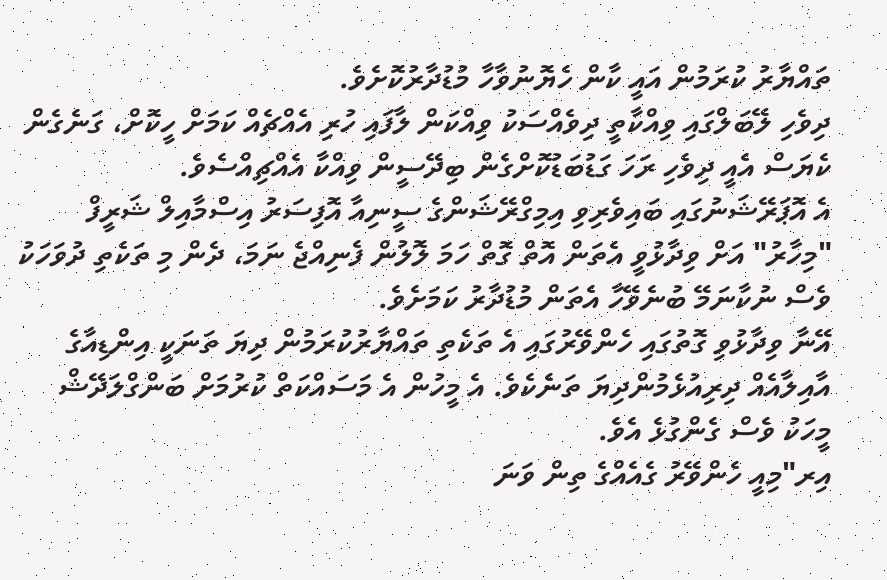ތައްޔާރު ކުރަމުން އައީ ކާން ހެޔޮނުވާހާ މުޑުދާރުކޮށެވެ.
ދިވެހި ލޭބަލްގައި ވިއްކާތީ ދިވެއްސަކު ވިއްކަން ލާފައި ހުރި އެއްޗެއް ކަމަށް ހީކޮށް، ގަނެގެން ކެޔަސް އެއީ ދިވެހި ރަހަ ގަޑުބަޑުކޮށްގެން ބިދޭސީން ވިއްކާ އެއްޗިއްސެވެ.
އެ އޮޕަރޭޝަނުގައި ބައިވެރިވި އިމިގްރޭޝަންގެ ސީނިއާ އޮފިސަރު އިސްމާއިލް ޝަރީފް "މިހާރު" އަށް ވިދާޅުވީ އެތަން އޮތް ގޮތް ހަމަ ލޮލުން ފެނިއްޖެ ނަމަ، ދެން މި ތަކެތި ދުވަހަކު ވެސް ނުކާނަމޭ ބުނެވޭހާ އެތަން މުޑުދާރު ކަމަށެވެ.
އޭނާ ވިދާޅުވި ގޮތުގައި ހެންވޭރުގައި އެ ތަކެތި ތައްޔާރުކުރަމުން ދިޔަ ތަނަކީ އިންޑިއާގެ އާއިލާއެއް ދިރިއުޅެމުންދިޔަ ތަނެކެވެ. އެ މީހުން އެ މަސައްކަތް ކުރުމަށް ބަންގްލަދޭޝް މީހަކު ވެސް ގެންގުޅެ އެވެ.
އިރ"މިއީ ހެންވޭރު ގެއެއްގެ ތިން ވަނަ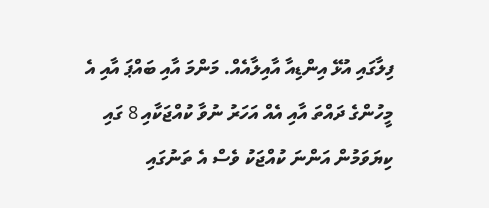ފިލާގައި އުޅޭ އިންޑިއާ އާއިލާއެއް. މަންމަ އާއި ބައްޕަ އާއި އެ މީހުންގެ ދައްތަ އާއި އެއް އަހަރު ނުވާ ކުއްޖަކާއި 8 ގައި ކިޔަވަމުން އަންނަ ކުއްޖަކު ވެސް އެ ތަނުގައި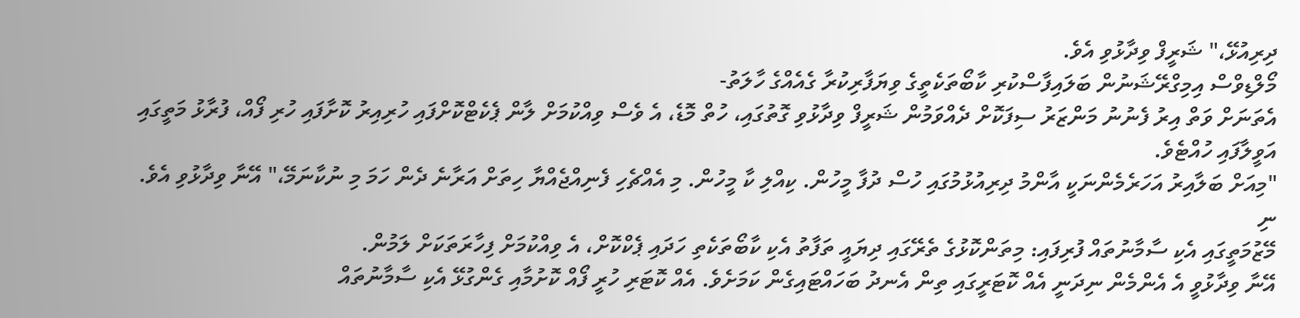ދިރިއުޅޭ،" ޝަރީފް ވިދާޅުވި އެވެ.
މޯލްޑިވްސް އިމިގްރޭޝަނުން ބަލައިފާސްކުރި ކާބޯތަކެތީގެ ވިޔަފާރިކުރާ ގެއެއްގެ ހާލަތު-
އެތަނަށް ވަތް އިރު ފެނުނު މަންޒަރު ސިފަކޮށް ދެއްވަމުން ޝަރީފް ވިދާޅުވި ގޮތުގައި، ހުތް މޮޑެ، އެ ވެސް ވިއްކުމަށް ލާން ޕެކެޓްކޮށްފައި ހުރިއިރު ކޮށާފައި ހުރި ފޯއް، ފުރާޅު މަތީގައި އަވީލާފައި ހުއްޓެވެ.
"މިއަށް ބަލާއިރު އަހަރެމެންނަކީ އާންމު ދިރިއުޅުމުގައި ހުސް ދުފާ މީހުން. ކިއްލި ކާ މީހުން. މި އެއްޗެހި ފެނިއްޖެއްޔާ ހިތަށް އަރާނެ ދެން ހަމަ މި ނުކާނަމޭ،" އޭނާ ވިދާޅުވި އެވެ.
ނި
މޭޒުމަތީގައި އެކި ސާމާނުތައް ފުރިފައި: މިތަންކޮޅުގެ ތެރޭގައި ދިޔައީ ތަފާތު އެކި ކާބޯތަކެތި ހަދައި ޕެކްކޮށް، އެ ވިއްކުމަށް ފިހާރަތަކަށް ލަމުން.
އޭނާ ވިދާޅުވީ އެ އެންމެން ނިދަނީ އެއް ކޮޓަރީގައި ތިން އެނދު ބަހައްޓައިގެން ކަމަށެވެ. އެއް ކޮޓަރި ހުރީ ފޯއް ކޮށުމާއި ގެންގުޅޭ އެކި ސާމާނުތައް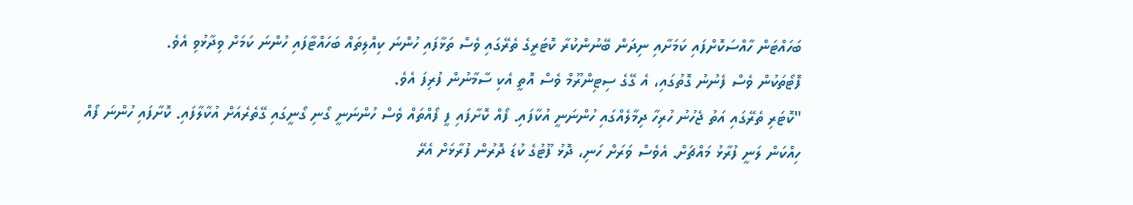ބަހައްޓަން ހާއްސަކޮށްފައި ކަމަށާއި ނިދަން ބޭނުންކުރާ ކޮޓަރީގެ ތެރޭގައި ވެސް ތަޅާފައި ހުންނަ ކިއްލިތައް ބަހައްޓާފައި ހުންނަ ކަމަށް ވިދާޅުވި އެވެ.
ފޮޓޯތަކުން ވެސް ފެނުނު ގޮތުގައި، އެ ގޭގެ ސިޓިންރޫމް ވެސް އޮތީ އެކި ސާމާނުން ފުރިފަ އެވެ.
"ކޮޓަރި ތެރޭގައި އަތު ޖެހުނު ހުރިހާ ދިމާލެއްގައި ހުންނަނީ އުކާފައި. ފޯއް ކޮށާފައި ފީ ފޯއްތައް ވެސް ހުންނަނީ ގޯނި ގޯނީގައި ގޭތެރެއަށް އުކާލާފައި. ކޮށާފައި ހުންނަ ފޯއް ހިއްކަން ލަނީ ފުރާޅު މައްޗަށް. އެވެސް ވަރަށް ހަނި، ދޮޅު ފޫޓުގެ ކުޑަ ދޮރުން ފުރާޅަށް އެރޭ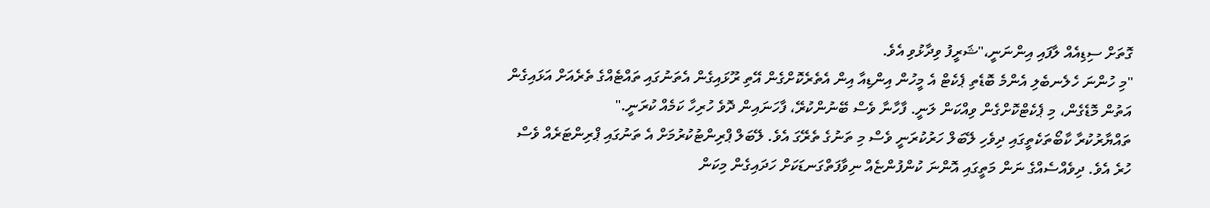ގޮތަށް ސިޑިއެއް ލާފައި އިންނަނީ،"ޝަރީފު ވިދާޅުވި އެވެ.
"މި ހުންނަ ހެލެނބެލި އެންމެ ބޮޑެތި ޕެކެޓް އެ މީހުން އިންޑިއާ އިން އެތެރެކޮށްގެން އޭތި ރޫޅައިގެން އެތަނުގައި ތައްޓެއްގެ ތެރެއަށް އަޅައިގެން އަތުން މޮޑެގެން، މި ޕެކެޓްކޮށްގެން ވިއްކަން ލަނީ. ފާހާނާ ވެސް ބޭނުންކުރޭ، ފާހަނައިން ދޮވެ ހުރިހާ ކަމެއް ކުރަނީ."
ތައްޔާރުކުރާ ކާބޯތަކެތީގައި ދިވެހި ލޭބަލް ހަރުކުރަނީ ވެސް މި ތަނުގެ ތެރޭގަ އެވެ. ލޭބަލް ޕްރިންޓުކުރުމަށް އެ ތަނުގައި ޕްރިންޓަރެއް ވެސް ހުރެ އެވެ. ދިވެއްސެއްގެ ނަން މަތީގައި އޮންނަ ކުންފުންޏެއް ނިވާފަތްގަނޑަކަށް ހަދައިގެން މިކަން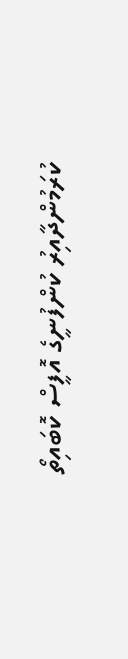ކުރަމުންދާއިރު ކުންފުނީގެ އޮފީސް ކޮބައިތޯ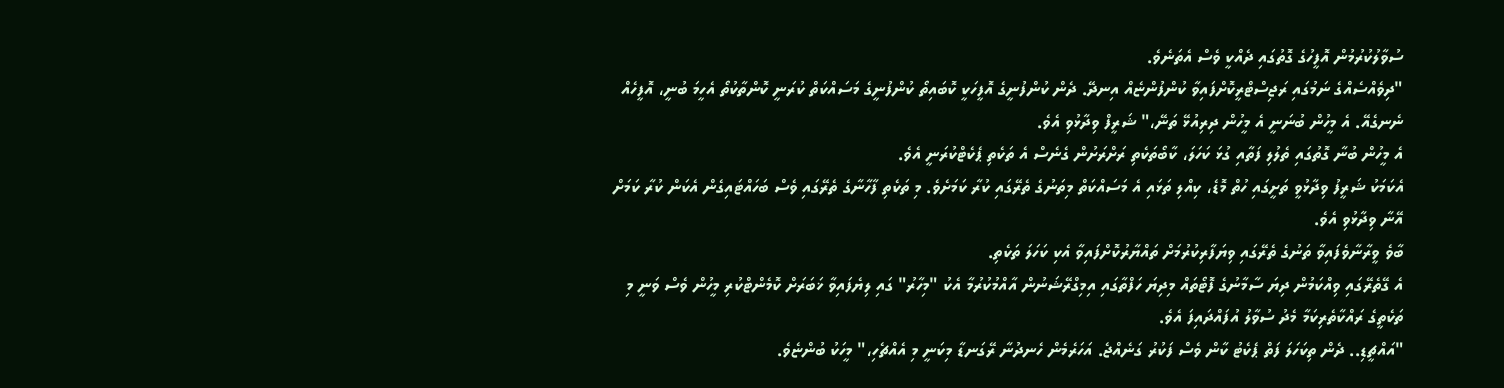ސުވާލުކުރުމުން އޮފީހުގެ ގޮތުގައި ދެއްކީ ވެސް އެތަނެވެ.
"ދިވެއްސެއްގެ ނަމުގައި ރަޖިސްޓްރީކޮށްފައިވާ ކުންފުންޏެއް އިނދޭ. ދެން ކުންފުނީގެ އޮފީހަކީ ކޮބައިތޯ ކުންފުނީގެ މަސައްކަތް ކުރަނީ ކޮންތާކުތޯ އެހީމަ ބުނީ، އޮފީހެއް ނެނގެއޭ. އެ މީހުން ބުނަނީ އެ މީހުން ދިރިއުޅޭ ތަނޭ،" ޝަރީފް ވިދާޅުވި އެވެ.
އެ މީހުން ބުނާ ގޮތުގައި ތެލުލި ފަތާއި ގުޅަ ކަހަލަ، ކާބޯތަކެތި ރަށްރަށުން ގެނެސް އެ ތަކެތި ޕެކެޓްކުރަނީ އެވެ.
އެކަމަކު ޝަރީފު ވިދާޅުވީ ތަށީގައި ހުތް މޮޑެ، ކިއްލި ތަޅައި އެ މަސައްކަތް މިތަނުގެ ތެރޭގައި ކުރާ ކަމަށެވެ. މި ތަކެތި ފާހާނާގެ ތެރޭގައި ވެސް ބަހައްޓައިގެން އެކަން ކުރާ ކަމަށް އޭނާ ވިދާޅުވި އެވެ.
ބާވެ ވީރާނާވެފައިވާ ތަނުގެ ތެރޭގައި ވިޔަފާރިކުރުމަށް ތައްޔާރުކޮށްފައިވާ އެކި ކަހަލަ ތަކެތި.
އެ ގޭތެރޭގައި ވިއްކަމުން ދިޔަ ސާމާނުގެ ފޮޓޯތައް މިދިޔަ ހަފްތާގައި އިމިގްރޭޝަނުން އާއްމުކުރުމާ އެކު "މިހާރު" ގައި ލިޔެފައިވާ ޚަބަރަށް ކޮމެންޓްކުރި މީހުން ވެސް ވަނީ މި ތަކެތީގެ ރައްކާތެރިކަމާ މެދު ސުވާލު އުފައްދައިފަ އެވެ.
"އައްޗީޑި.. ދެން ތިކަހަލަ ފަތް ޕެކެޓު ކާން ވެސް ފަކުރު ގަނެއްޖެ. އަހަރެމެން ހެނދުނާ ރޭގަނޑާ މިކަނީ މި އެއްޗެހި،" މީހަކު ބުންޏެވެ.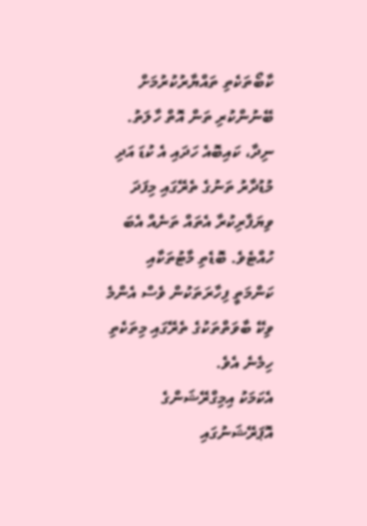ކާބޯތަކެތި ތައްޔާރުކުރުމަށް ބޭނުންކުރި ތަން އޮތް ހާލަތު.
ނިދާ، ކައިބޮއެ ހަދައި އެ ކުޑަ އަދި މުޑުދާރު ތަނުގެ ތެރޭގައި މިފަދަ ވިޔަފާރިކުރާ އެތައް ތަނެއް އެބަ ހުއްޓެވެ. ބޮޑެތި މާޓުތަކާއި ކަންމަތީ ފިހާރަތަކުން ވެސް އެންމެ ވިކޭ ބާވަތްތަކުގެ ތެރޭގައި މިތަކެތި ހިމެނެ އެވެ.
އެކަމަކު އިމިގްރޭޝަންގެ އޮޕަރޭޝަނުގައި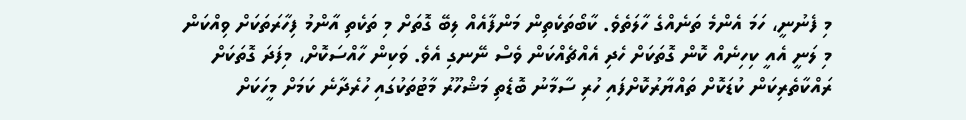މި ފެނުނީ، ހަމަ އެންމެ ތަނެއްގެ ހާލަތެވެ. ކާބޯތަކެތިން މަންފާއެއް ލިބޭ ގޮތަށް މި ތަކެތި އާންމު ފިހާރަތަކަށް ވިއްކަން މި ލަނީ އެއީ ކިހިނެއް ކޮން ގޮތަކަށް ހެދި އެއްޗެއްކަން ވެސް ނޭނގި އެވެ. ވަކިން ހާއްސަކޮށް، މިފަދަ ގޮތަކަށް ރައްކާތެރިކަން ކުޑަކޮށް ތައްޔާރުކޮށްފައި ހުރި ސާމާނު ބޮޑެތި މަޝްހޫރު މާޓުތަކުގައި ހުރެދާނެ ކަމަށް މީހަކަށް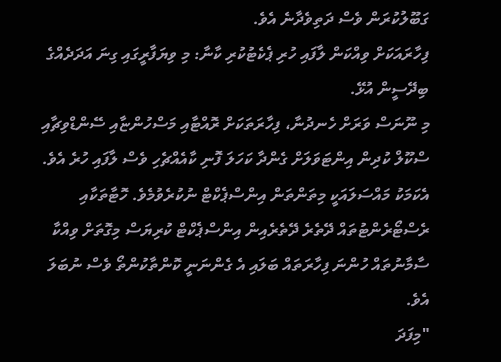ގަބޫލުކުރަން ވެސް ދަތިވެދާނެ އެވެ.
ފިހާރައަކަށް ވިއްކަން ލާފައި ހުރި ޕެކެޓުކުރި ކާނާ: މި ވިޔަފާރީގައި ގިނަ އަދަދެއްގެ ބިދޭސީން އުޅޭ.
މި ނޫނަސް ވަރަށް ހެނދުނާ، ފިހާރަތަކަށް ރޮއްޓާއި މަސްހުންޏާއި ސޭންޑްވިޗާއި ސްކޫލް ކުދިން އިންޓަވަލަށް ގެންދާ ކަހަލަ ފޮނި ކާއެއްޗެހި ވެސް ލާފައި ހުރެ އެވެ.
އެކަމަކު މައްސަލައަކީ މިތަންތަން އިންސްޕެކްޓް ނުކުރެވުމެވެ. ހޮޓާތަކާއި ރެސްޓޯރެންޓުތައް ދޭތެރެ ދޭތެރެއިން އިންސްޕެކްޓް ކުރިޔަސް މިގޮތަށް ވިއްކާ ސާމާނުތައް ހުންނަ ފިހާރަތައް ބަލައި އެ ގެންނަނީ ކޮންތާކުންތޯ ވެސް ނުބަލަ އެވެ.
"މިފަދަ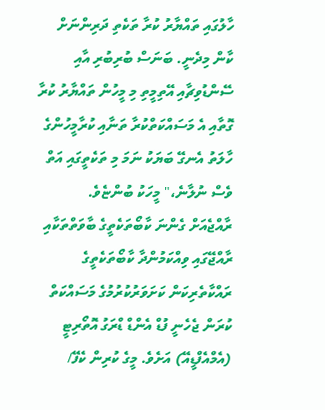ހާލުގައި ތައްޔާރު ކުރާ ތަކެތި ދަރިންނަށް ކާން މިދެނީ. ބަނަސް ބުރިބުރި އާއި ސޭންޑުވިޗާއި އޭތިމީތި މި މީހުން ތައްޔާރު ކުރާ ގޮތާއި އެ މަސައްކަތްކުރާ ތަނާއި ކުރާމީހުންގެ ހާލަތު އެނގޭ ބަޔަކު ނަމަ މި ތަކެތީގައި އަތް ވެސް ނުލާނެ،" މީހަކު ބުންޏެވެ.
ރާއްޖެއަށް ގެންނަ ކާބޯތަކެތީގެ ބާވަތްތަކާއި ރާއްޖޭގައި ވިއްކަމުންދާ ކާބޯތަކެތީގެ ރައްކާތެރިކަން ކަށަވަރުކުރުމުގެ މަސައްކަތް ކުރަން ޖެހެނީ ފުޑް އެންޑް ޑްރަގު އޮތޯރިޓީ (އެމްއެފްޑީއޭ) އަށެވެ. މީގެ ކުރިން ކެފޭ/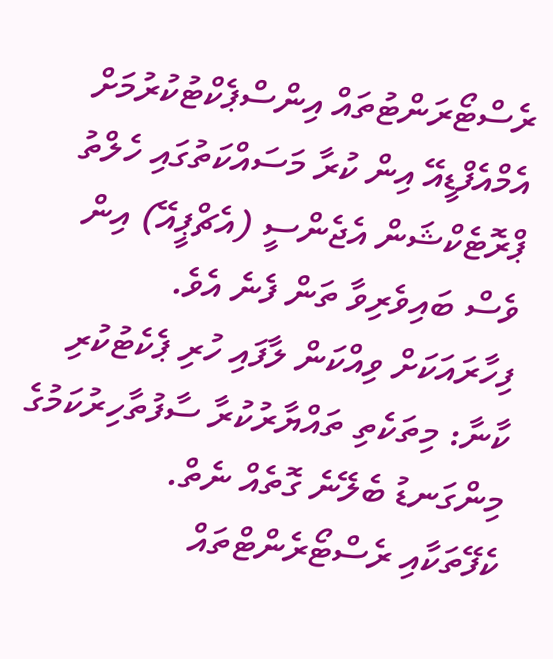ރެސްޓޯރަންޓުތައް އިންސްޕެކްޓުކުރުމަށް އެމްއެފްޑީއޭ އިން ކުރާ މަސައްކަތުގައި ހެލްތު ޕްރޮޓެކްޝަން އެޖެންސީ (އެޗްޕީއޭ) އިން ވެސް ބައިވެރިވާ ތަން ފެނެ އެވެ.
ފިހާރައަކަށް ވިއްކަން ލާފައި ހުރި ޕެކެޓުކުރި ކާނާ: މިތަކެތި ތައްޔާރުކުރާ ސާފުތާހިރުކަމުގެ މިންގަނޑު ބެލޭނެ ގޮތެއް ނެތް.
ކެފޭތަކާއި ރެސްޓޯރެންޓްތައް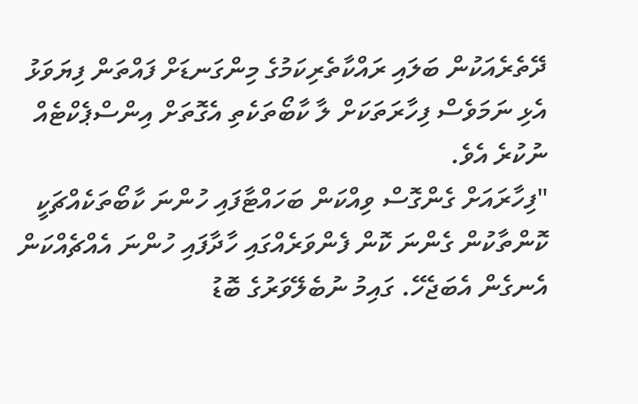ދޭތެރެއަކުން ބަލައި ރައްކާތެރިކަމުގެ މިންގަނޑަށް ފައްތަން ފިޔަވަޅު އެޅި ނަމަވެސް ފިހާރަތަކަށް ލާ ކާބޯތަކެތި އެގޮތަށް އިންސްޕެކްޓެއް ނުކުރެ އެވެ.
"ފިހާރައަށް ގެންގޮސް ވިއްކަން ބަހައްޓާފައި ހުންނަ ކާބޯތަކެއްޗަކީ ކޮންތާކުން ގެންނަ ކޮން ފެންވަރެއްގައި ހާދާފައި ހުންނަ އެއްޗެއްކަން އެނގެން އެބަޖެހޭ. ގައިމު ނުބެލޭވަރުގެ ބޮޑު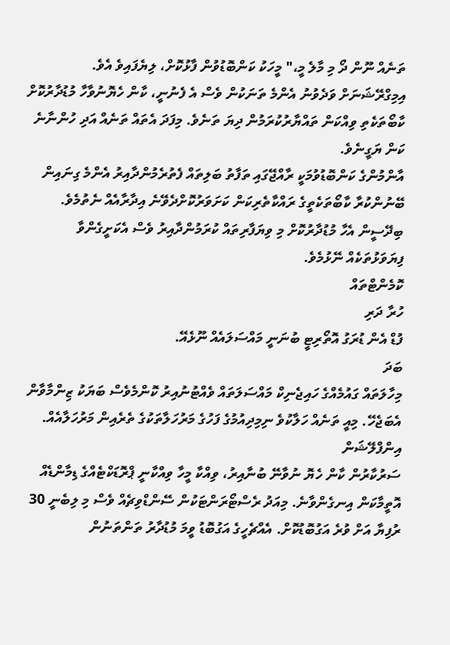ތަނެއް ނޫން ދޯ މި މާލެ މީ،" މީހަކު ކަންބޮޑުވުން ފާޅުކޮށް، ލިޔެފައިވެ އެވެ.
އިމިގްރޭޝަނަށް ވަދެވުނު އެންމެ ތަނަކުން ވެސް އެ ފެނުނީ، ކާން ހެޔޮނުވާހާ މުޑުދާރުކޮށް ކާބޯތަކެތި ވިއްކަން ތައްޔާރުކުރަމުން ދިޔަ ތަނެވެ. މިފަދަ އެތައް ތަނެއް އަދި ހުންނާނެ ކަން ޔަގީނެވެ.
އާންމުންގެ ކަންބޮޑުވުމަކީ ރާއްޖޭގައި ތަފާތު ބަލިތައް ފެތުރެމުންދާއިރު އެންމެ ގިނައިން ބޭނުންކުރާ ކާބޯތަކެތީގެ ރައްކާތެރިކަން ކަށަވަރުކޮށްދެވޭނެ އިދާރާއެއް ނެތުމެވެ. ބިދޭސީން އެހާ މުޑުދާރުކޮށް މި ވިޔަފާރިތައް ކުރަމުންދާއިރު ވެސް އެކަށީގެންވާ ފިޔަވަޅުތަކެއް ނޭޅުމެވެ.
ކޮމެންޓްތައް
ހުރާ ދަރި
ފުޑް އެން ޑުރަގު އޮތޯރިޓީ ބުނަނީ މައްސަލައެއް ނޫޅެއޭ.
ބަދަ
މިހާލަތައް ގައުމެއްގެ ހައިޖެނިކް މައްސަލަތައް ވެއްޓުނުއިރު ކޮންމެވެސް ބަޔަކު ޒިންމާވާން އެބަޖެހޭ. މިއީ ތަނެއް ހަލާކުވެ ނިމިދިއުމުގެ ފަހުގެ މަރުހަލާތަކުގެ ތެރެއިން މަރުހަލާއެއް.
އިންފްލޭޝަން
ސަރުކާރުން ކާން ހެޔޮ ނުވާނޭ ބުނާއިރު، ވިއްކާ މީހާ ވިއްކާނީ ޕްރޮޑަކްޓެއްގެ ޑިމާންޑެއް އޮތީމާކަން އިނގެންވާނެ. މިއަދު ރެސްޓޯރަންޓަކުން ސޭންޑްވިޗެއް ވެސް މި ލިބެނީ 30 ރުފިޔާ އަށް ވުރެ އަގުބޮޑުކޮށް. އެއްޗެހީގެ އަގުބޮޑު ވީމަ މުޑުދާރު ތަންތަނުން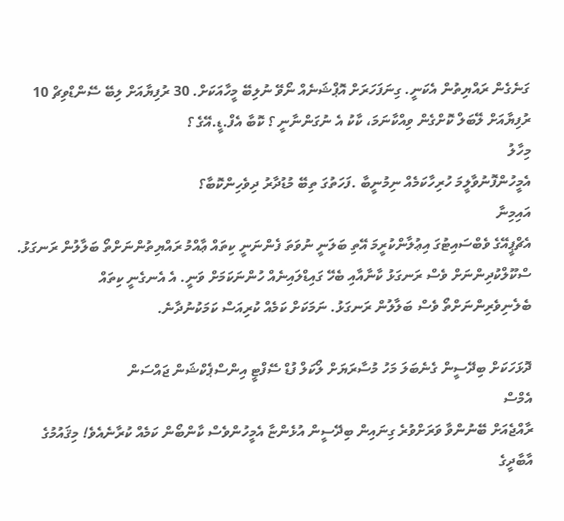ގަނެގެން ރައްޔިތުން އެކަނީ. ގިނަފަހަރަށް އޮޕްޝަނެއް ނޯވޭ ނުލިބޭ މީހާއަކަށް. 30 ރުފިޔާއަށް ލިބޭ ސޭންޑްވިޗް 10 ރުފިޔާއަށް ލޭބަލް ކޮށްގެން ވިއްކާނަމަ، ކާކު އެ ނުގަންނާނީ ؟ ކޮބާ އެފް.ޑީ.އޭގެ ؟
މިހާލު
އެމީހުންފޮނުވާލީމަ ހުރިހާކަމެއް ނިމުނީބާ .ފަހަތުގަ ތިބޭ މުޑުދާރު ދިވެހިންކޮބާ؟
އައިމިނާ
އެޗްޕީއޭގެ ވެބްސައިޓުގަ އިޢުލާންކުރީމަ އޭތި ބަލަނީ ނުވަތަ ފެންނަނީ ކިތައް ޢާއްމު ރައްޔިތުންނަށްތޯ ބަލާލުން ރަނގަޅު. ސްކޫލްކުދިންނަށް ވެސް ރަނގަޅު ކާނާއާއި ބެހޭ ގައިޑްލައިނެއް ހުންނަކަމަށް ވަނީ. އެ އެނގެނީ ކިތައް ބެލެނިވެރިންނަށްތޯ ވެސް ބަލާލުން ރަނގަޅު. ނަމަކަށް ކަމެއް ކުރިއަސް ކަމަކުނުދާނެ.

ދޮޅަހަކަށް ބިދޭސީން ގެނެބަލަ މަހު މުސާރަޔަށް ލޯކަލް ފުޑް ސޭފްޓީ އިންސްޕެކްޝަން ޖައްސަން
އެމްސް
ރާއްޖެއަށް ބޭނުންވާ ވަރަށްވުރެ ގިނައިން ބިދޭސީން އުޅެންޏާ އެމީހުންވެސް ކާންބޯން ކަމެއް ކުރާނެއެވެ! މިޤައުމުގެ އާބާދީގެ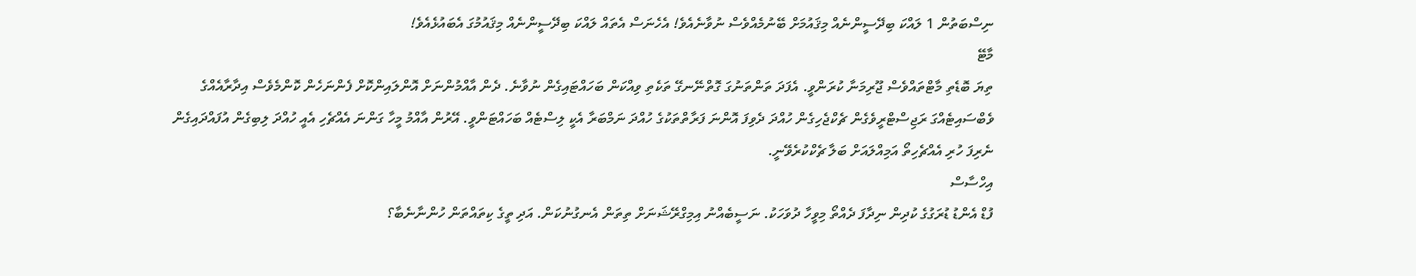ނިސްބަތުން 1 ލައްކަ ބިދޭސީންނެއް މިޤައުމަށް ބޭނުމެއްވެސް ނުވާނެއެވެ! އެހެނަސް އެތައް ލައްކަ ބިދޭސީންނެއް މިޤައުމުގަ އެބައުޅެއެވެ!
މާޓޭ
ތިޔަ ބޮޑެތި މާޓްތައްވެސް ޖޫރިމަނާ ކުރަންވީ. އެފަދަ ތަންތަނުގަ ގޮތްނޭނގޭ ތަކެތި ވިއްކަން ބަހައްޓައިގެން ނުވާނެ. ދެން އާއްމުންނަށް އޮންލައިންކޮށް ފެންނަހެން ކޮންމެވެސް އިދާރާއެއްގެ ވެބްސައިޓެއްގަ ރަޖިސްޓްރީވެގެން ޗެކްޖެހިގެން ހުއްދަ ދެވިފަ އޮންނަ ފަރާތްތަކުގެ ހުއްދަ ނަމްބަރާ އެކީ ލިސްޓެއް ބަހައްޓަންވީ. އޭރުން އާއްމު މީހާ ގަންނަ އެއްޗެހި އެއީ ހުއްދަ ލިބިގެން އުފައްދައިގެން ނެރިފަ ހުރި އެއްޗެހިތޯ އަމިއްލައަށް ބަލާ ޗެކްކުރެވޭނީ.
އިހްސާސް
ފުޑް އެންޑު ޑުރަގުގެ ކުދިން ނިދާފަ ދެއްތޯ މިވީހާ ދުވަހަކު. ނަސީބެއްނު އިމިގްރޭޝަނަށް ތިތަން އެނގުނުކަން. އަދި ތީގެ ކިތައްތަން ހުންނާނެބާ؟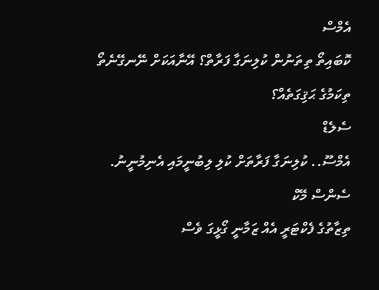އެމްސް
ކޮބައިތޯ ތިތަނުން ކުލިނަގާ ފަރާތް؟ އޭނާއަކަށް ނޭނގޭނެތޯ ތިކަމުގެ ޙަޤިގަތެއް؟
ސެލެޑް
އެމްސޫ.. ކުލިނަގާ ފަރާތަށް ކުލި ލިބުނީމައި އެނިމުނީނު.
ސެންސް މޭކް
ތިޒާތުގެ ފެކްޓަރީ އެއް ޒަމާނީ ގޯޅީގަ ވެސް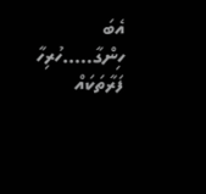އެބަ ހިންގާ.....ހުރިހާ ފަރާތަކައް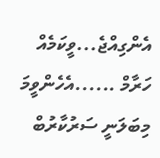އެންގިއްޖެ...ވީކަމެއް ހަރާމް ......އެހެންވީމަ މިބަލަނީ ސަރުކާރުބް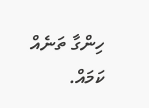ހިންގާ ތަނެއް ކަމައް.